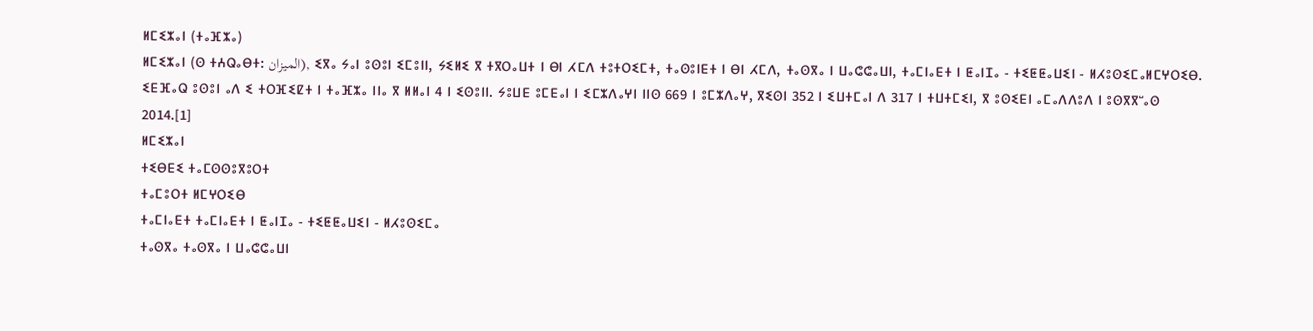ⵍⵎⵉⵣⴰⵏ (ⵜⴰⴼⵣⴰ)
ⵍⵎⵉⵣⴰⵏ (ⵙ ⵜⵄⵕⴰⴱⵜ: الميزان), ⵉⴳⴰ ⵢⴰⵏ ⵓⵙⵓⵏ ⵉⵎⵓⵏⵏ, ⵢⵉⵍⵉ ⴳ ⵜⴳⵔⴰⵡⵜ ⵏ ⴱⵏ ⵃⵎⴷ ⵜⵓⵜⵔⵉⵎⵜ, ⵜⴰⵙⵓⵏⴹⵜ ⵏ ⴱⵏ ⵃⵎⴷ, ⵜⴰⵙⴳⴰ ⵏ ⵡⴰⵛⵛⴰⵡⵏ, ⵜⴰⵎⵏⴰⴹⵜ ⵏ ⵟⴰⵏⵊⴰ - ⵜⵉⵟⵟⴰⵡⵉⵏ - ⵍⵃⵓⵙⵉⵎⴰⵍⵎⵖⵔⵉⴱ. ⵉⴹⴼⴰⵕ ⵓⵙⵓⵏ ⴰⴷ ⵉ ⵜⵔⴼⵉⵇⵜ ⵏ ⵜⴰⴼⵣⴰ ⵏⵏⴰ ⴳ ⵍⵍⴰⵏ 4 ⵏ ⵉⵙⵓⵏⵏ. ⵢⵓⵡⴹ ⵓⵎⴹⴰⵏ ⵏ ⵉⵎⵣⴷⴰⵖⵏ ⵏⵏⵙ 669 ⵏ ⵓⵎⵣⴷⴰⵖ, ⴳⵉⵙⵏ 352 ⵏ ⵉⵡⵜⵎⴰⵏ ⴷ 317 ⵏ ⵜⵡⵜⵎⵉⵏ, ⴳ ⵓⵙⵉⴹⵏ ⴰⵎⴰⴷⴷⵓⴷ ⵏ ⵓⵙⴳⴳⵯⴰⵙ 2014.[1]
ⵍⵎⵉⵣⴰⵏ
ⵜⵉⴱⴹⵉ ⵜⴰⵎⵙⵙⵓⴳⵓⵔⵜ
ⵜⴰⵎⵓⵔⵜ ⵍⵎⵖⵔⵉⴱ
ⵜⴰⵎⵏⴰⴹⵜ ⵜⴰⵎⵏⴰⴹⵜ ⵏ ⵟⴰⵏⵊⴰ - ⵜⵉⵟⵟⴰⵡⵉⵏ - ⵍⵃⵓⵙⵉⵎⴰ
ⵜⴰⵙⴳⴰ ⵜⴰⵙⴳⴰ ⵏ ⵡⴰⵛⵛⴰⵡⵏ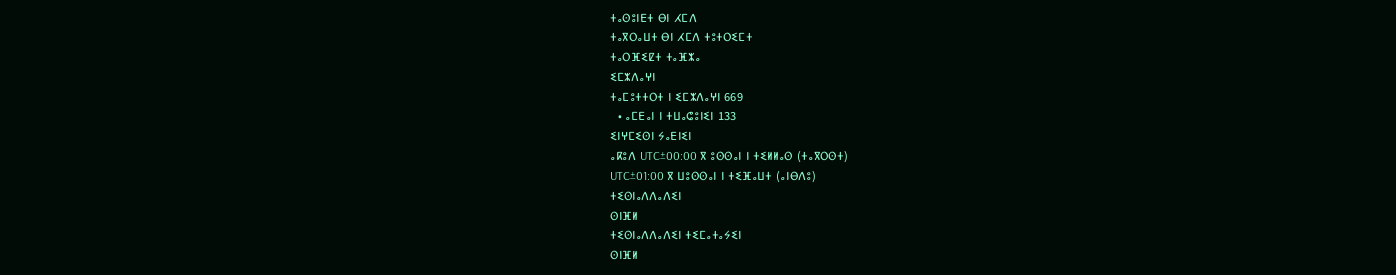ⵜⴰⵙⵓⵏⴹⵜ ⴱⵏ ⵃⵎⴷ
ⵜⴰⴳⵔⴰⵡⵜ ⴱⵏ ⵃⵎⴷ ⵜⵓⵜⵔⵉⵎⵜ
ⵜⴰⵔⴼⵉⵇⵜ ⵜⴰⴼⵣⴰ
ⵉⵎⵣⴷⴰⵖⵏ
ⵜⴰⵎⵓⵜⵜⵔⵜ ⵏ ⵉⵎⵣⴷⴰⵖⵏ 669
  • ⴰⵎⴹⴰⵏ ⵏ ⵜⵡⴰⵛⵓⵏⵉⵏ 133
ⵉⵏⵖⵎⵉⵙⵏ ⵢⴰⴹⵏⵉⵏ
ⴰⴽⵓⴷ UTC±00:00 ⴳ ⵓⵙⵙⴰⵏ ⵏ ⵜⵉⵍⵍⴰⵙ (ⵜⴰⴳⵔⵙⵜ)
UTC±01:00 ⴳ ⵡⵓⵙⵙⴰⵏ ⵏ ⵜⵉⴼⴰⵡⵜ (ⴰⵏⴱⴷⵓ)
ⵜⵉⵙⵏⴰⴷⴷⴰⴷⵉⵏ
ⵙⵏⴼⵍ
ⵜⵉⵙⵏⴰⴷⴷⴰⴷⵉⵏ ⵜⵉⵎⴰⵜⴰⵢⵉⵏ
ⵙⵏⴼⵍ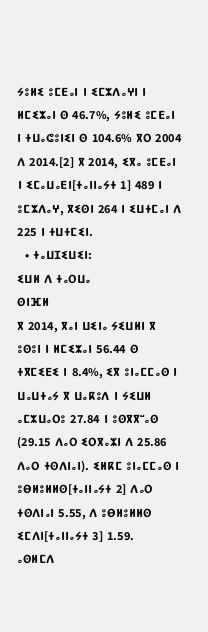ⵢⵓⵍⵉ ⵓⵎⴹⴰⵏ ⵏ ⵉⵎⵣⴷⴰⵖⵏ ⵏ ⵍⵎⵉⵣⴰⵏ ⵙ 46.7%, ⵢⵓⵍⵉ ⵓⵎⴹⴰⵏ ⵏ ⵜⵡⴰⵛⵓⵏⵉⵏ ⵙ 104.6% ⴳⵔ 2004 ⴷ 2014.[2] ⴳ 2014, ⵉⴳⴰ ⵓⵎⴹⴰⵏ ⵏ ⵉⵎⴰⵡⴰⴹⵏ[ⵜⴰⵏⵏⴰⵢⵜ 1] 489 ⵏ ⵓⵎⵣⴷⴰⵖ, ⴳⵉⵙⵏ 264 ⵏ ⵉⵡⵜⵎⴰⵏ ⴷ 225 ⵏ ⵜⵡⵜⵎⵉⵏ.
  • ⵜⴰⵡⵊⵉⵡⵉⵏ:
ⵉⵡⵍ ⴷ ⵜⴰⵔⵡⴰ
ⵙⵏⴼⵍ
ⴳ 2014, ⴳⴰⵏ ⵡⵉⵏⴰ ⵢⵉⵡⵍⵏ ⴳ ⵓⵙⵓⵏ ⵏ ⵍⵎⵉⵣⴰⵏ 56.44 ⵙ ⵜⴳⵎⵉⴹⵉ ⵏ 8.4%, ⵉⴳ ⵓⵏⴰⵎⵎⴰⵙ ⵏ ⵡⴰⵡⵜⴰⵢ ⴳ ⵡⴰⴽⵓⴷ ⵏ ⵢⵉⵡⵍ ⴰⵎⵣⵡⴰⵔⵓ 27.84 ⵏ ⵓⵙⴳⴳⵯⴰⵙ (29.15 ⴷⴰⵔ ⵉⵔⴳⴰⵣⵏ ⴷ 25.86 ⴷⴰⵔ ⵜⵙⴷⵏⴰⵏ). ⵉⵍⴽⵎ ⵓⵏⴰⵎⵎⴰⵙ ⵏ ⵓⴱⵍⵓⵍⵍⵙ[ⵜⴰⵏⵏⴰⵢⵜ 2] ⴷⴰⵔ ⵜⵙⴷⵏⴰⵏ 5.55, ⴷ ⵓⴱⵍⵓⵍⵍⵙ ⵉⵎⴷⵏ[ⵜⴰⵏⵏⴰⵢⵜ 3] 1.59.
ⴰⵙⵍⵎⴷ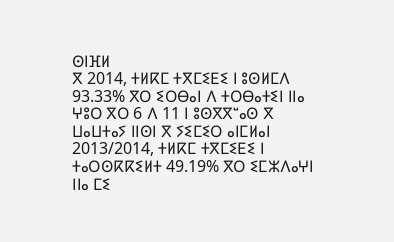ⵙⵏⴼⵍ
ⴳ 2014, ⵜⵍⴽⵎ ⵜⴳⵎⵉⴹⵉ ⵏ ⵓⵙⵍⵎⴷ 93.33% ⴳⵔ ⵉⵔⴱⴰⵏ ⴷ ⵜⵔⴱⴰⵜⵉⵏ ⵏⵏⴰ ⵖⵓⵔ ⴳⵔ 6 ⴷ 11 ⵏ ⵓⵙⴳⴳⵯⴰⵙ ⴳ ⵡⴰⵡⵜⴰⵢ ⵏⵏⵙⵏ ⴳ ⵢⵉⵎⵉⵔ ⴰⵏⵎⵍⴰⵏ 2013/2014, ⵜⵍⴽⵎ ⵜⴳⵎⵉⴹⵉ ⵏ ⵜⴰⵔⵙⴽⴽⵉⵍⵜ 49.19% ⴳⵔ ⵉⵎⵣⴷⴰⵖⵏ ⵏⵏⴰ ⵎⵉ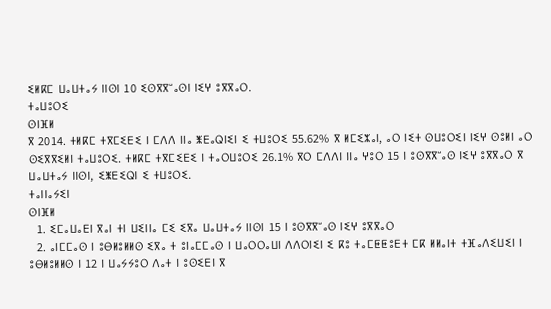ⵉⵍⴽⵎ ⵡⴰⵡⵜⴰⵢ ⵏⵏⵙⵏ 10 ⵉⵙⴳⴳⵯⴰⵙⵏ ⵏⵉⵖ ⵓⴳⴳⴰⵔ.
ⵜⴰⵡⵓⵔⵉ
ⵙⵏⴼⵍ
ⴳ 2014. ⵜⵍⴽⵎ ⵜⴳⵎⵉⴹⵉ ⵏ ⵎⴷⴷ ⵏⵏⴰ ⵥⴹⴰⵕⵏⵉⵏ ⵉ ⵜⵡⵓⵔⵉ 55.62% ⴳ ⵍⵎⵉⵣⴰⵏ, ⴰⵔ ⵏⵉⵜ ⵙⵡⵓⵔⵉⵏ ⵏⵉⵖ ⵙⵓⵍⵏ ⴰⵔ ⵙⵉⴳⴳⵉⵍⵏ ⵜⴰⵡⵓⵔⵉ. ⵜⵍⴽⵎ ⵜⴳⵎⵉⴹⵉ ⵏ ⵜⴰⵔⵡⵓⵔⵉ 26.1% ⴳⵔ ⵎⴷⴷⵏ ⵏⵏⴰ ⵖⵓⵔ 15 ⵏ ⵓⵙⴳⴳⵯⴰⵙ ⵏⵉⵖ ⵓⴳⴳⴰⵔ ⴳ ⵡⴰⵡⵜⴰⵢ ⵏⵏⵙⵏ, ⵉⵥⴹⵉⵕⵏ ⵉ ⵜⵡⵓⵔⵉ.
ⵜⴰⵏⵏⴰⵢⵉⵏ
ⵙⵏⴼⵍ
  1. ⵉⵎⴰⵡⴰⴹⵏ ⴳⴰⵏ ⵜⵏ ⵡⵉⵏⵏⴰ ⵎⵉ ⵉⴳⴰ ⵡⴰⵡⵜⴰⵢ ⵏⵏⵙⵏ 15 ⵏ ⵓⵙⴳⴳⵯⴰⵙ ⵏⵉⵖ ⵓⴳⴳⴰⵔ
  2. ⴰⵏⵎⵎⴰⵙ ⵏ ⵓⴱⵍⵓⵍⵍⵙ ⵉⴳⴰ ⵜ ⵓⵏⴰⵎⵎⴰⵙ ⵏ ⵡⴰⵔⵔⴰⵡⵏ ⴷⴷⵔⵏⵉⵏ ⵉ ⴽⵓ ⵜⴰⵎⵟⵟⵓⴹⵜ ⵎⴽ ⵍⵍⴰⵏⵜ ⵜⴼⴰⴷⵉⵡⵉⵏ ⵏ ⵓⴱⵍⵓⵍⵍⵙ ⵏ 12 ⵏ ⵡⴰⵢⵢⵓⵔ ⴷⴰⵜ ⵏ ⵓⵙⵉⴹⵏ ⴳ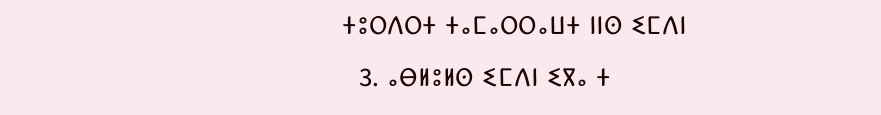ⵜⵓⵔⴷⵔⵜ ⵜⴰⵎⴰⵔⵔⴰⵡⵜ ⵏⵏⵙ ⵉⵎⴷⵏ
  3. ⴰⴱⵍⵓⵍⵙ ⵉⵎⴷⵏ ⵉⴳⴰ ⵜ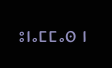ⵓⵏⴰⵎⵎⴰⵙ ⵏ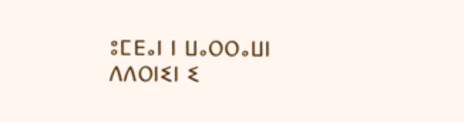ⵓⵎⴹⴰⵏ ⵏ ⵡⴰⵔⵔⴰⵡⵏ ⴷⴷⵔⵏⵉⵏ ⵉ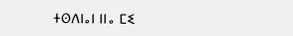ⵜⵙⴷⵏⴰⵏ ⵏⵏⴰ ⵎⵉ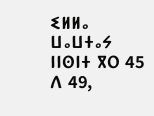ⵉⵍⵍⴰ ⵡⴰⵡⵜⴰⵢ ⵏⵏⵙⵏⵜ ⴳⵔ 45 ⴷ 49,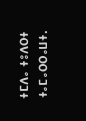ⵜⵎⴷⴰ ⵜⵓⴷⵔⵜ ⵜⴰⵎⴰⵔⵔⴰⵡⵜ.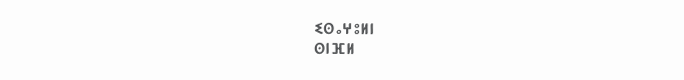ⵉⵙⴰⵖⵓⵍⵏ
ⵙⵏⴼⵍ